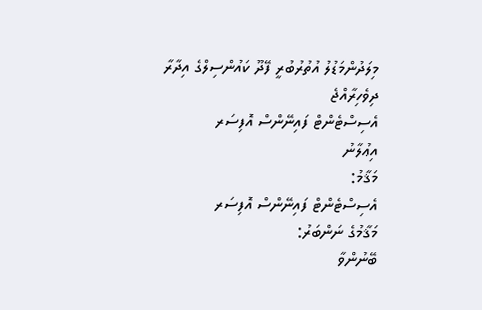މިލަދުންމަޑުލު އުތުރުބުރީ ފޭދޫ ކައުންސިލްގެ އިދާރާ
ދިވެހިރާއްޖެ
އެސިސްޓެންޓް ފައިނޭންސް އޮފިސަރ
އިޢުލާނު
މަޤާމު:
އެސިސްޓެންޓް ފައިނޭންސް އޮފިސަރ
މަޤާމުގެ ނަންބަރު:
ބޭނުންވާ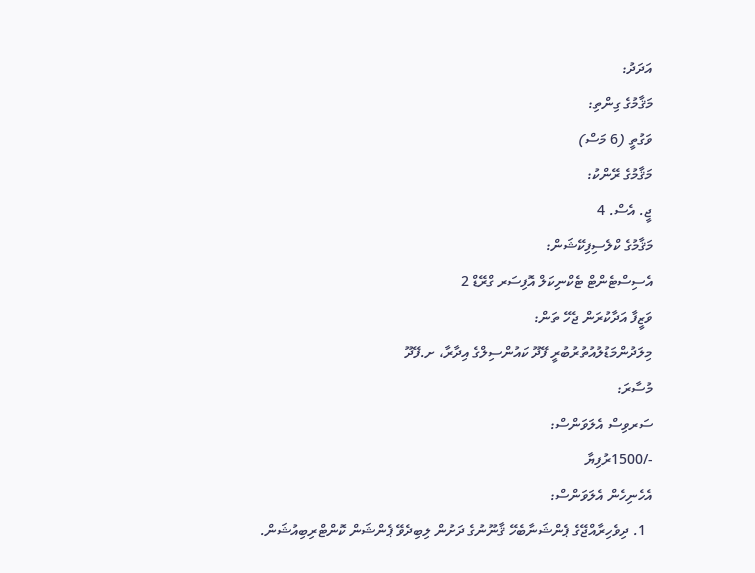އަދަދު:
މަޤާމުގެ ގިންތި:
ވަގުތީ (6 މަސް)
މަޤާމުގެ ރޭންކު:
ޖީ. އެސް. 4
މަޤާމުގެ ކްލެސިފިކޭޝަން:
އެސިސްޓެންޓް ޓެކްނިކަލް އޮފިސަރ ގްރޭޑް 2
ވަޒީފާ އަދާކުރަން ޖެހޭ ތަން:
މިލަދުންމަޑުލުއުތުރުބުރީ ފޭދޫ ކައުންސިލްގެ އިދާރާ، ށ.ފޭދޫ
މުސާރަ:
ސަރވިސް އެލަވަންސް:
-/1500ރުފިޔާ
އެހެނިހެން އެލަވަންސް:
  1. ދިވެހިރާއްޖޭގެ ޕެންޝަނާބެހޭ ޤާނޫނުގެ ދަށުން ލިބިދެވޭ ޕެންޝަން ކޮންޓްރިބިއުޝަން.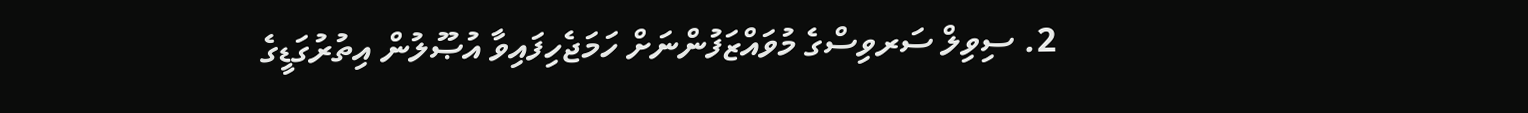2. ސިވިލް ސަރވިސްގެ މުވައްޒަފުންނަށް ހަމަޖެހިފައިވާ އުޞޫލުން އިތުރުގަޑީގެ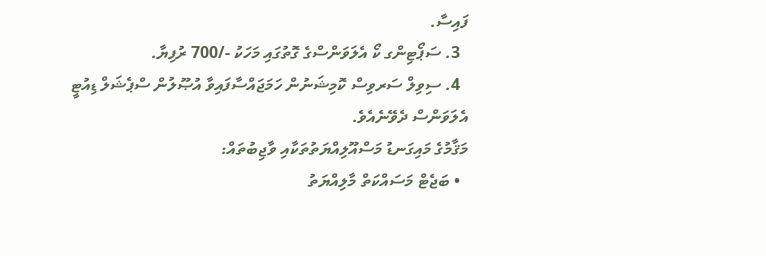ފައިސާ.
  3. ސަޕޯޓިންގ ކޯ އެލަވަންސްގެ ގޮތުގައި މަހަކު -/700 ރުފިޔާ.
  4. ސިވިލް ސަރވިސް ކޮމިޝަނުން ހަމަޖައްސާފައިވާ އުޞޫލުން ސްޕެޝަލް ޑިއުޓީ އެލަވަންސް ދެވޭނެއެވެ.
މަޤާމުގެ މައިގަނޑު މަސްއޫލިއްޔަތުތަކާއި ވާޖިބުތައް:
  • ބަޖެޓް މަސައްކަތް މާލިއްޔަތު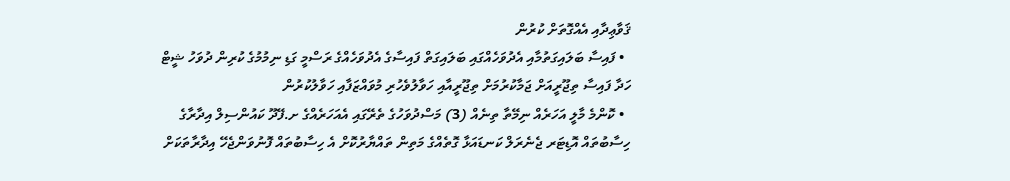ޤަވާޢިދާއި އެއްގޮތަށް ކުރުން
  • ފައިސާ ބަލައިގަތުމާއި އެދުވަހެއްގައި ބަލައިގަތް ފައިސާގެ އެދުވަހެއްގެ ރަސްމީ ގަޑި ނިމުމުގެ ކުރިން ދުވަހު ޝީޓް ހަދާ ފައިސާ ތިޖޫރީއަށް ޖަމާކުރުމަށް ތިޖޫރީއާއި ހަވާލުވެހުރި މުވައްޒަފާއި ހަވާލުކުރުން
  • ކޮންމެ މާލީ އަހަރެއް ނިމޭތާ ތިނެއް (3) މަސްދުވަހުގެ ތެރޭގައި އެއަހަރެއްގެ ށ.ފޭދޫ ކައުންސިލް އިދާރާގެ ހިސާބުތައް އޮޑިޓަރ ޖެނެރަލް ކަނޑައަޅާ ގޮތެއްގެ މަތިން ތައްޔާރުކޮށް އެ ހިސާބުތައް ފޮނުވަންޖެހޭ އިދާރާތަކަށް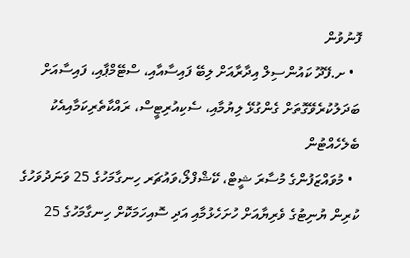ފޮނުވުން
  • ށ.ފޭދޫ ކައުންސިލް އިދާރާއަށް ލިބޭ ފައިސާއާއި، ސްޓޭމްޕާއި، ފައިސާއަށް ބަދަލުކުރެވޭގޮތަށް ގެންގުޅޭ ލިޔުމާއި، ސެކިއުރިޓީސް، ރައްކާތެރިކަމާއިއެކު ބެލެހެއްޓުން
  • މުވައްޒަފުންގެ މުސާރަ ޝީޓް، ކޭޝްފްލޯ،ވައުޗަރ ހިނގާމަހުގެ 25 ވަނަދުވަހުގެ ކުރިން ޔުނިޓުގެ ވެރިޔާއަށް ހުށަހެޅުމާއި އަދި ސޮއިހަމަކޮށް ހިނގާމަހުގެ 25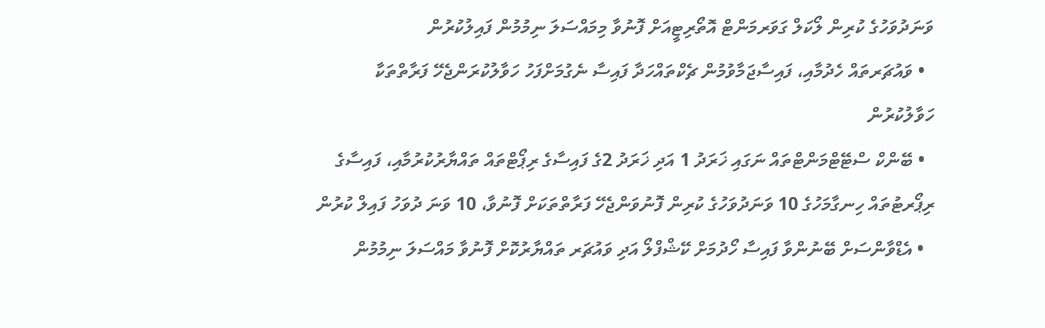ވަނަދުވަހުގެ ކުރިން ލޯކަލް ގަވަރމަންޓް އޮތޯރިޓީއަށް ފޮނުވާ މިމައްސަލަ ނިމުމުން ފައިލުކުރުން
  • ވައުޗަރތައް ހެދުމާއި، ފައިސާޖަމާވުމުން ޗެކްތައްހަދާ ފައިސާ ނެގުމަށްފަހު ހަވާލުކުރަންޖެހޭ ފަރާތްތަކާ ހަވާލުކުރުން
  • ބޭންކް ސްޓޭޓްމަންޓްތައް ނަގައި ޚަރަދު 1 އަދި ޚަރަދު 2ގެ ފައިސާގެ ރިޕޯޓްތައް ތައްޔާރުކުރުމާއި، ފައިސާގެ ރިޕޯރޓުތައް ހިނގާމަހުގެ 10 ވަނަދުވަހުގެ ކުރިން ފޮނުވަންޖެހޭ ފަރާތްތަކަށް ފޮނުވާ، 10 ވަނަ ދުވަހު ފައިލް ކުރުން
  • އެޑްވާންސަށް ބޭނުންވާ ފައިސާ ހޯދުމަށް ކޭޝްފްލޯ އަދި ވައުޗަރ ތައްޔާރުކޮށް ފޮނުވާ މައްސަލަ ނިމުމުން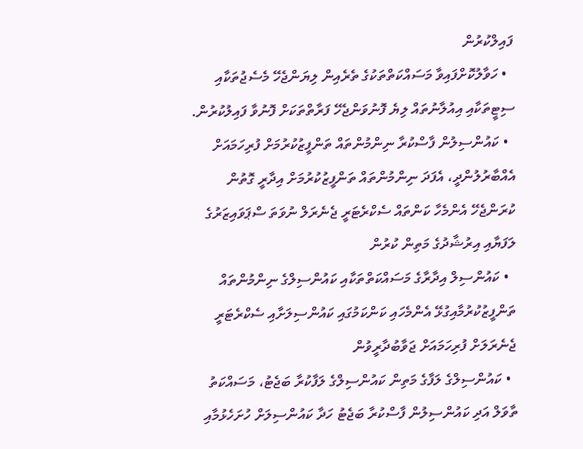ފައިލްކުރުން
  • ހަވާލުކޮށްފައިވާ މަސައްކަތްތަކުގެ ތެރެއިން ލިޔަންޖެހޭ މެސެޖުތަކާއި ސިޓީތަކާއި އިއުލާނުތައް ލިޔެ ފޮނުވަންޖެހޭ ފަރާތްތަކަށް ފޮނުވާ ފައިލުކުރުން.
  • ކައުންސިލުން ފާސްކުރާ ނިންމުންތައް ތަންފީޒުކުރުމަށް ފުރިހަމައަށް އެއްބާރުލުންދީ، އެފަދަ ނިންމުންތައް ތަންފީޒުކުރުމަށް އިދާރީ ގޮތުން ކުރަންޖެހޭ އެންމެހާ ކަންތައް ސެކްރެޓަރީ ޖެނެރަލް ނުވަތަ ސްޕަވައިޒަރުގެ ލަފަޔާއި އިރުޝާދުގެ މަތިން ކުރުން
  • ކައުންސިލް އިދާރާގެ މަސައްކަތްތަކާއި ކައުންސިލްގެ ނިންމުންތައް ތަންފީޒުކުރުމާއިގުޅޭ އެންމެހައި ކަންކަމުގައި ކައުންސިލަށާއި ސެކްރެޓަރީ ޖެނެރަލަށް ފުރިހަމައަށް ޖަވާބުދާރީވުން
  • ކައުންސިލްގެ ލަފާގެ މަތިން ކައުންސިލްގެ ލަފާކުރާ ބަޖެޓު، މަސައްކަތު ތާވަލް އަދި ކައުންސިލުން ފާސްކުރާ ބަޖެޓު ހަދާ ކައުންސިލަށް ހުށަހެޅުމާއި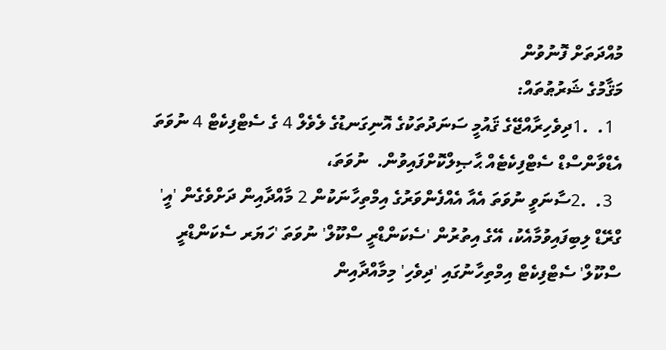މުއްދަތަށް ފޮނުވުން
މަޤާމުގެ ޝަރުޠުތައް:
  1.  .1ދިވެހިރާއްޖޭގެ ޤައުމީ ސަނަދުތަކުގެ އޮނިގަނޑުގެ ލެވެލް 4 ގެ ސެޓްފިކެޓް 4 ނުވަތަ އެޑްވާންސްޑް ސެޓްފިކެޓެއް ޙާޞިލްކޮށްފައިވުން.  ނުވަތަ،
  3.  .2ސާނަވީ ނުވަތަ އެއާ އެއްފެންވަރުގެ އިމްތިހާނަކުން 2 މާއްދާއިން ދަށްވެގެން 'އީ' ގްރޭޑް ލިބިފައިވުމާއެކު، އޭގެ އިތުރުން 'ސެކަންޑްރީ ސްކޫލް' ނުވަތަ 'ހަޔަރ ސެކަންޑްރީ ސްކޫލް' ސެޓްފިކެޓް އިމްތިހާނުގައި 'ދިވެހި' މިމާއްދާއިން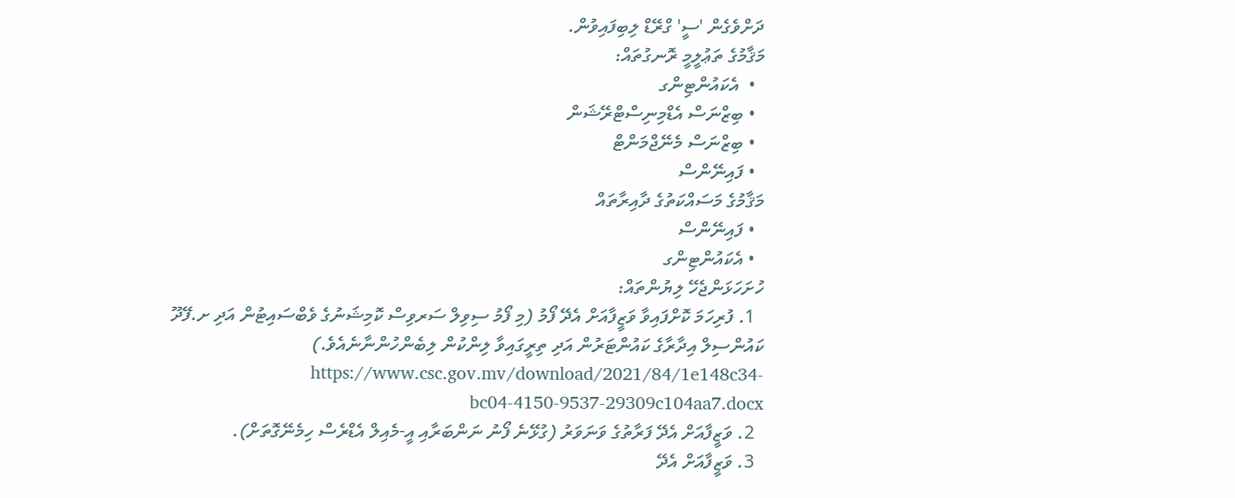ދަށްވެގެން 'ސީ' ގްރޭޑް ލިބިފައިވުން.
މަޤާމުގެ ތަޢުލީމީ ރޮނގުތައް:
  •  އެކައުންޓިންގ
  • ބިޒްނަސް އެޑްމިނިސްޓްރޭޝަން
  • ބިޒްނަސް މެނޭޖްމަންޓް
  • ފައިނޭންސް
މަޤާމުގެ މަސައްކަތުގެ ދާއިރާތައް
  • ފައިނޭންސް
  • އެކައުންޓިންގ
ހުށަހަޅަންޖެހޭ ލިޔުންތައް:
  1. ފުރިހަމަ ކޮށްފައިވާ ވަޒީފާއަށް އެދޭ ފޯމު (މި ފޯމު ސިވިލް ސަރވިސް ކޮމިޝަނުގެ ވެބްސައިޓުން އަދި ށ.ފޭދޫ ކައުންސިލް އިދާރާގެ ކައުންޓަރުން އަދި ތިރީގައިވާ ލިންކުން ލިބެންހުންނާނެއެވެ.)  https://www.csc.gov.mv/download/2021/84/1e148c34-bc04-4150-9537-29309c104aa7.docx
  2. ވަޒީފާއަށް އެދޭ ފަރާތުގެ ވަނަވަރު (ގުޅޭނެ ފޯނު ނަންބަރާއި އީ-މެއިލް އެޑްރެސް ހިމެނޭގޮތަށް).
  3. ވަޒީފާއަށް އެދޭ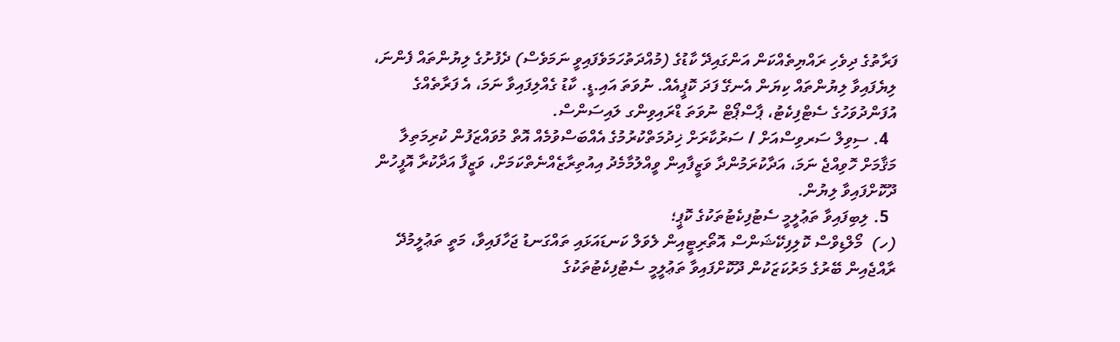ފަރާތުގެ ދިވެހި ރައްޔިތެއްކަން އަންގައިދޭ ކާޑުގެ (މުއްދަތުހަމަވެފައިވީ ނަމަވެސް) ދެފުށުގެ ލިޔުންތައް ފެންނަ، ލިޔެފައިވާ ލިޔުންތައް ކިޔަން އެނގޭ ފަދަ ކޮޕީއެއް. ނުވަތަ އައި.ޑީ. ކާޑު ގެއްލިފައިވާ ނަމަ، އެ ފަރާތެއްގެ އުފަންދުވަހުގެ ސެޓްފިކެޓު، ޕާސްޕޯޓް ނުވަތަ ޑްރައިވިންގ ލައިސަންސް.
  4. ސިވިލް ސަރވިސްއަށް / ސަރުކާރަށް ޚިދުމަތްކުރުމުގެ އެއްބަސްވުމެއް އޮތް މުވައްޒަފުން ކުރިމަތިލާ މަޤާމަށް ހޮވިއްޖެ ނަމަ، އަދާކުރަމުންދާ ވަޒީފާއިން ވީއްލުމާމެދު އިއުތިރާޒެއްނެތްކަމަށް، ވަޒީފާ އަދާކުރާ އޮފީހުން ދޫކޮށްފައިވާ ލިޔުން.
  5. ލިބިފައިވާ ތަޢުލީމީ ސެޓުފިކެޓުތަކުގެ ކޮޕީ؛
(ހ)  މޯލްޑިވްސް ކޮލިފިކޭޝަންސް އޮތޯރިޓީއިން ލެވަލް ކަނޑައަޅައި ތައްގަނޑު ޖަހާފައިވާ، މަތީ ތަޢުލީމުދޭ ރާއްޖެއިން ބޭރުގެ މަރުކަޒަކުން ދޫކޮށްފައިވާ ތަޢުލީމީ ސެޓުފިކެޓުތަކުގެ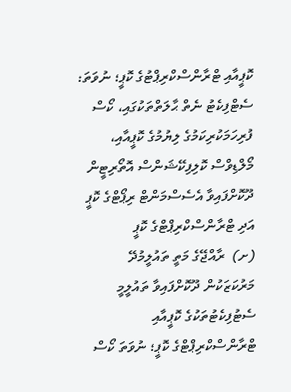ކޮޕީއާއި ޓްރާންސްކްރިޕްޓުގެ ކޮޕީ؛ ނުވަތަ: ސެޓްފިކެޓު ނެތް ޙާލަތްތަކުގައި، ކޯސް ފުރިހަމަކުރިކަމުގެ ލިޔުމުގެ ކޮޕީއާއި، މޯލްޑިވްސް ކޮލިފިކޭޝަންސް އޮތޯރިޓީން ދޫކޮށްފައިވާ އެސެސްމަންޓް ރިޕޯޓްގެ ކޮޕީ އަދި ޓްރާންސްކްރިޕްޓްގެ ކޮޕީ
(ށ)  ރާއްޖޭގެ މަތީ ތައުލީމުދޭ މަރުކަޒަކުން ދޫކޮށްފައިވާ ތައުލީމީ ސެޓުފިކެޓުތަކުގެ ކޮޕީއާއި ޓްރާންސްކްރިޕްޓްގެ ކޮޕީ؛ ނުވަތަ ކޯސް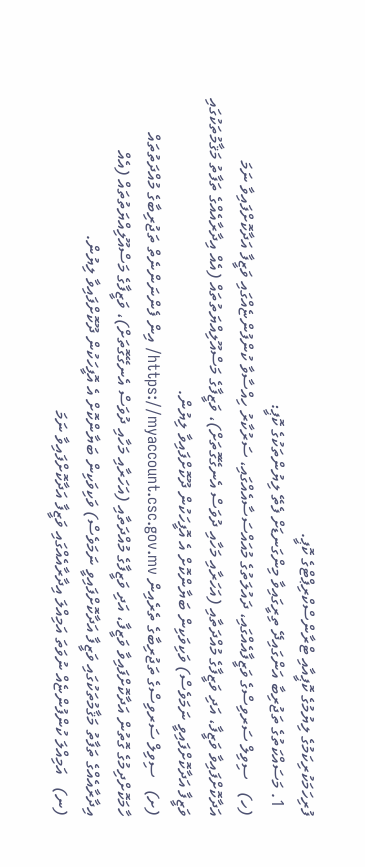ފުރިހަމަކުރިކަމުގެ ލިޔުމުގެ ކޮޕީއާއި ޓްރާންސްކްރިޕްޓްގެ ކޮޕީ.
  1. މަސައްކަތުގެ ތަޖުރިބާ އަންގައިދޭ ތިރީގައިވާ މިންގަނޑަށް ފެތޭ ލިޔުންތަކުގެ ކޮޕީ:
(ހ)   ސިވިލް ސަރވިސްގެ ވަޒީފާއެއްގައި، ދައުލަތުގެ މުއައްސަސާއެއްގައި، ސަރުކާރު ހިއްސާވާ ކުންފުންޏެއްގައި ވަޒީފާ އަދާކޮށްފައިވާ ނަމަ އަދާކޮށްފައިވާ ވަޒީފާ، އަދި ވަޒީފާގެ މުއްދަތާއި (އަހަރާއި މަހާއި ދުވަސް އެނގޭގޮތަށް)، ވަޒީފާގެ މަސްއޫލިއްޔަތުތައް (އެއް އިދާރާއެއްގެ ތަފާތު މަޤާމުތަކުގައި ވަޒީފާ އަދާކޮށްފައިވީ ނަމަވެސް) ވަކިވަކިން ބަޔާންކޮށް އެ އޮފީހަކުން ދޫކޮށްފައިވާ ލިޔުން.
(ށ)   ސިވިލް ސަރވިސްގެ ތަޖުރިބާގެ ތެރެއިން https://myaccount.csc.gov.mv/ އިން ފެންނަންނެތް ތަޖުރިބާގެ މުއްދަތުތައް ހާމަކޮށްދިމުގެ ގޮތުން އަދާކޮށްފައިވާ ވަޒީފާ، އަދި ވަޒީފާގެ މުއްދަތާއި (އަހަރާއި މަހާއި ދުވަސް އެނގޭގޮތަށް)، ވަޒީފާގެ މަސްއޫލިއްޔަތުތައް (އެއް އިދާރާއެއްގެ ތަފާތު މަޤާމުތަކުގައި ވަޒީފާ އަދާކޮށްފައިވީ ނަމަވެސް) ވަކިވަކިން ބަޔާންކޮށް އެ އޮފީހަކުން ދޫކޮށްފައިވާ ލިޔުން.
(ނ)   އަމިއްލަ ކުންފުންޏެއް ނުވަތަ އަމިއްލަ އިދާރާއެއްގައި ވަޒީފާ އަދާކޮށްފައިވާ ނަމަ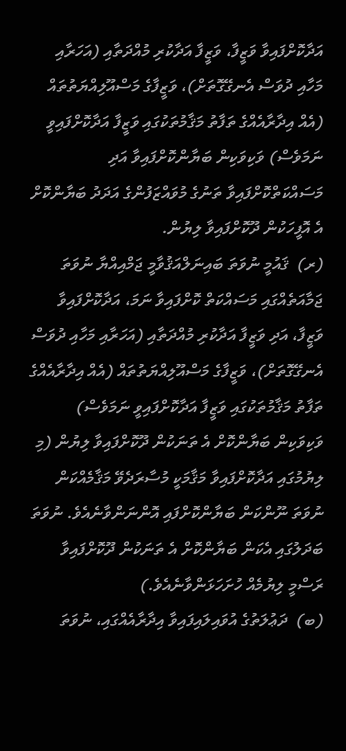އަދާކޮށްފައިވާ ވަޒީފާ، ވަޒީފާ އަދާކުރި މުއްދަތާއި (އަހަރާއި މަހާއި ދުވަސް އެނގޭގޮތަށް)، ވަޒީފާގެ މަސްއޫލިއްޔަތުތައް (އެއް އިދާރާއެއްގެ ތަފާތު މަޤާމުތަކުގައި ވަޒީފާ އަދާކޮށްފައިވީ ނަމަވެސް) ވަކިވަކިން ބަޔާންކޮށްފައިވާ އަދި މަސައްކަތްކޮށްފައިވާ ތަނުގެ މުވައްޒަފުންގެ އަދަދު ބަޔާންކޮށް އެ އޮފީހަކުން ދޫކޮށްފައިވާ ލިޔުން.
(ރ)  ޤައުމީ ނުވަތަ ބައިނަލްއަޤުވާމީ ޖަމްއިއްޔާ ނުވަތަ ޖަމާއަތެއްގައި މަސައްކަތް ކޮށްފައިވާ ނަމަ، އަދާކޮށްފައިވާ ވަޒީފާ، އަދި ވަޒީފާ އަދާކުރި މުއްދަތާއި (އަހަރާއި މަހާއި ދުވަސް އެނގޭގޮތަށް)، ވަޒީފާގެ މަސްއޫލިއްޔަތުތައް (އެއް އިދާރާއެއްގެ ތަފާތު މަޤާމުތަކުގައި ވަޒީފާ އަދާކޮށްފައިވީ ނަމަވެސް) ވަކިވަކިން ބަޔާންކޮށް އެ ތަނަކުން ދޫކޮށްފައިވާ ލިޔުން (މި ލިޔުމުގައި އަދާކޮށްފައިވާ މަޤާމަކީ މުސާރަދެވޭ މަޤާމެއްކަން ނުވަތަ ނޫންކަން ބަޔާންކޮށްފައި އޮންނަންވާނެއެވެ. ނުވަތަ ބަދަލުގައި އެކަން ބަޔާންކޮށް އެ ތަނަކުން ދޫކޮށްފައިވާ ރަސްމީ ލިޔުމެއް ހުށަހަޅަންވާނެއެވެ.)
(ބ)  ދަޢުލަތުގެ އުވައިލައިފައިވާ އިދާރާއެއްގައި، ނުވަތަ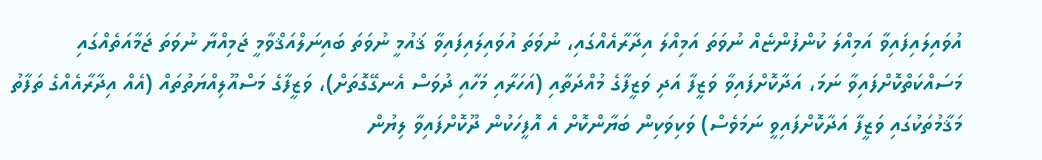އުވައިލައިފައިވާ އަމިއްލަ ކުންފުންޏެއް ނުވަތަ އަމިއްލަ އިދާރާއެއްގައި، ނުވަތަ އުވައިލައިފައިވާ ޤައުމީ ނުވަތަ ބައިނަލްއަޤްވާމީ ޖަމިއްޔާ ނުވަތަ ޖަމާއަތެއްގައި މަސައްކަތްކޮށްފައިވާ ނަމަ، އަދާކޮށްފައިވާ ވަޒީފާ އަދި ވަޒީފާގެ މުއްދަތާއި (އަހަރާއި މަހާއި ދުވަސް އެނގޭގޮތަށް)، ވަޒީފާގެ މަސްއޫލިއްޔަތުތައް (އެއް އިދާރާއެއްގެ ތަފާތު މަޤާމުތަކުގައި ވަޒީފާ އަދާކޮށްފައިވީ ނަމަވެސް) ވަކިވަކިން ބަޔާންކޮށް އެ އޮފީހަކުން ދޫކޮށްފައިވާ ލިޔުން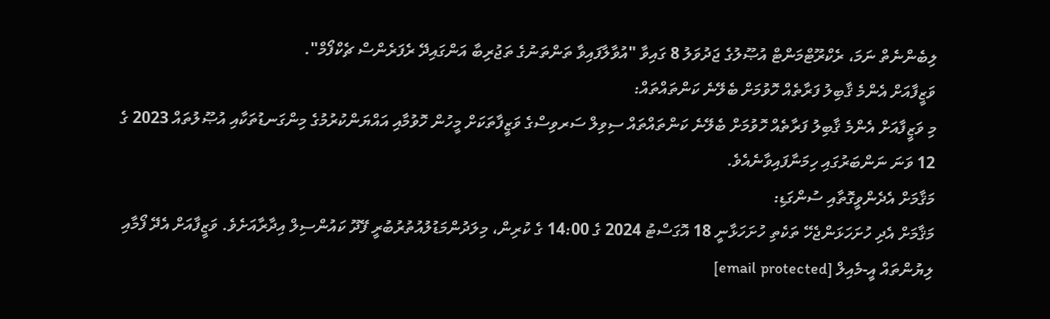ލިބެންނެތް ނަމަ، ރެކްރޫޓްމަންޓް އުޞޫލުގެ ޖަދުވަލު 8 ގައިވާ "އުވާލާފައިވާ ތަންތަނުގެ ތަޖުރިބާ އަންގައިދޭ ރެފަރެންސް ޗެކްފޯމް".
ވަޒީފާއަށް އެންމެ ޤާބިލު ފަރާތެއް ހޮވުމަށް ބެލޭނެ ކަންތައްތައް:
މި ވަޒީފާއަށް އެންމެ ޤާބިލު ފަރާތެއް ހޮވުމަށް ބެލޭނެ ކަންތައްތައް ސިވިލް ސަރވިސްގެ ވަޒީފާތަކަށް މީހުން ހޮވުމާއި އައްޔަންކުރުމުގެ މިންގަނޑުތަކާއި އުޞޫލުތައް 2023 ގެ 12 ވަނަ ނަންބަރުގައި ހިމަނާފައިވާނެއެވެ.
މަޤާމަށް އެދެންވީގޮތާއި ސުންގަޑި:
މަޤާމަށް އެދި ހުށަހަޅަންޖެހޭ ތަކެތި ހުށަހަޅާނީ 18 އޮގަސްޓު 2024 ގެ 14:00 ގެ ކުރިން، މިލަދުންމަޑުލުއުތުރުބުރީ ފޭދޫ ކައުންސިލް އިދާރާއަށެވެ. ވަޒީފާއަށް އެދޭ ފޯމާއި ލިޔުންތައް އީ-މެއިލް [email protected]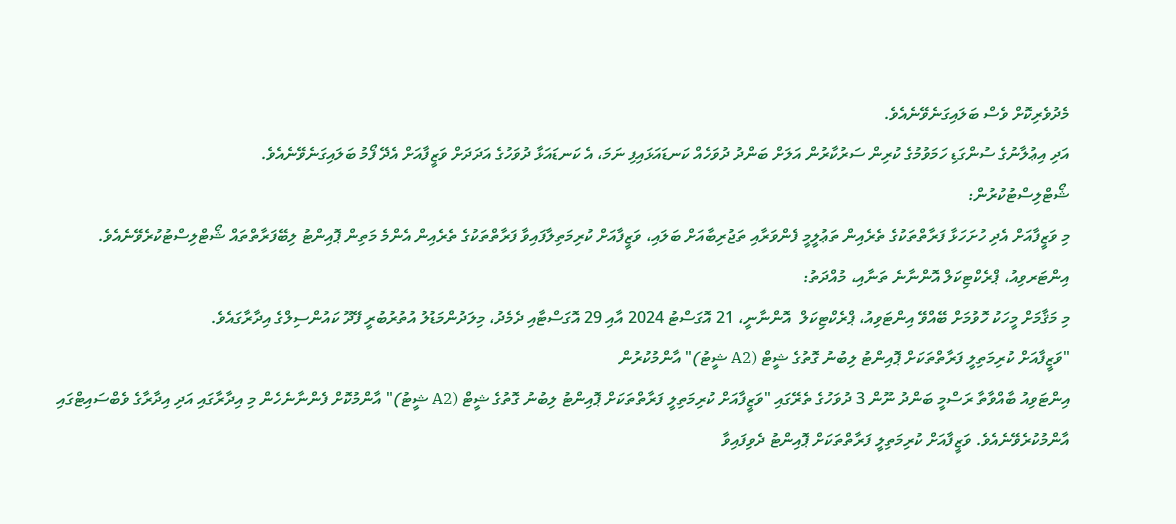މެދުވެރިކޮށް ވެސް ބަލައިގަނެވޭނެއެވެ.
އަދި އިޢުލާނުގެ ސުންގަޑި ހަމަވުމުގެ ކުރިން ސަރުކާރުން އަލަށް ބަންދު ދުވަހެއް ކަނޑައަޅައިފި ނަމަ، އެ ކަނޑައަޅާ ދުވަހުގެ އަދަދަށް ވަޒީފާއަށް އެދޭ ފޯމު ބަލައިގަނެވޭނެއެވެ.
ޝޯޓްލިސްޓުކުރުން:
މި ވަޒީފާއަށް އެދި ހުށަހަޅާ ފަރާތްތަކުގެ ތެރެއިން ތަޢުލީމީ ފެންވަރާއި ތަޖުރިބާއަށް ބަލައި، ވަޒީފާއަށް ކުރިމަތިލާފައިވާ ފަރާތްތަކުގެ ތެރެއިން އެންމެ މަތިން ޕޮއިންޓު ލިބޭފަރާތްތައް ޝޯޓްލިސްޓުކުރެވޭނެއެވެ.
އިންޓަރވިއު، ޕްރެކްޓިކަލް އޮންނާނެ ތަނާއި، މުއްދަތު:
މި މަޤާމަށް މީހަކު ހޮވުމަށް ބޭއްވޭ އިންޓަވިއު، ޕްރެކްޓިކަލް  އޮންނާނީ، 21 އޮގަސްޓު 2024 އާއި 29 އޮގަސްޓާއި ދެމެދު، މިލަދުންމަޑުލު އުތުރުބުރީ ފޭދޫ ކައުންސިލްގެ އިދާރާގައެވެ.
"ވަޒީފާއަށް ކުރިމަތިލީ ފަރާތްތަކަށް ޕޮއިންޓު ލިބުނު ގޮތުގެ ޝީޓް (A2 ޝީޓު)" އާންމުކުރުން
އިންޓަވިއު ބާއްވާތާ ރަސްމީ ބަންދު ނޫން 3 ދުވަހުގެ ތެރޭގައި "ވަޒީފާއަށް ކުރިމަތިލީ ފަރާތްތަކަށް ޕޮއިންޓު ލިބުނު ގޮތުގެ ޝީޓް (A2 ޝީޓު)" އާންމުކޮށް ފެންނާނެހެން މި އިދާރާގައި އަދި އިދާރާގެ ވެބްސައިޓްގައި އާންމުކުރެވޭނެއެވެ. ވަޒީފާއަށް ކުރިމަތިލީ ފަރާތްތަކަށް ޕޮއިންޓު ދެވިފައިވާ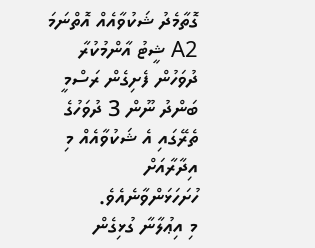ގޮތާމެދު ޝަކުވާއެއް އޮތްނަމަ A2 ޝީޓު އާންމުކުރާ ދުވަހުން ފެށިގެން ރަސްމީ ބަންދު ނޫން 3 ދުވަހުގެ ތެރޭގައި އެ ޝަކުވާއެއް މި އިދާރާއަށް ހުށަހަޅަންވާނެއެވެ.
މި އިޢުލާނާ ގުޅިގެން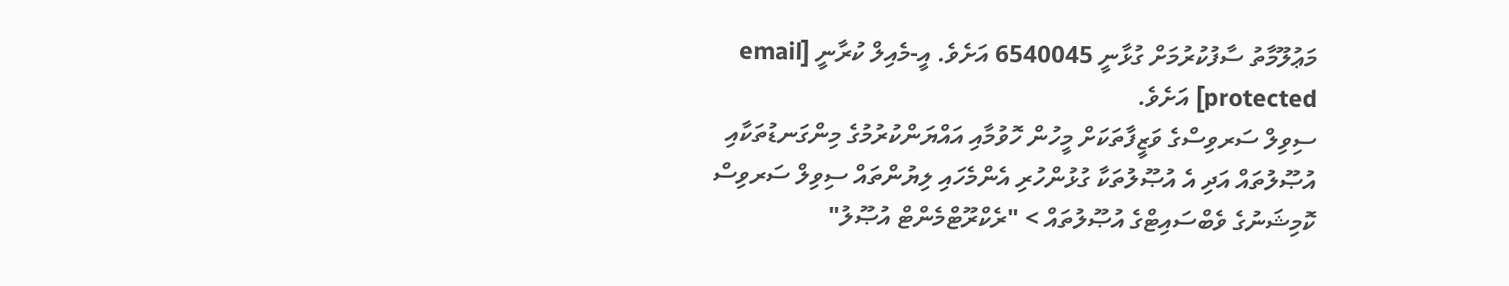މަޢުލޫމާތު ސާފުކުރުމަށް ގުޅާނީ 6540045 އަށެވެ. އީ-މެއިލް ކުރާނީ [email protected] އަށެވެ.
ސިވިލް ސަރވިސްގެ ވަޒީފާތަކަށް މީހުން ހޮވުމާއި އައްޔަންކުރުމުގެ މިންގަނޑުތަކާއި އުޞޫލުތައް އަދި އެ އުޞޫލުތަކާ ގުޅުންހުރި އެންމެހައި ލިޔުންތައް ސިވިލް ސަރވިސް ކޮމިޝަނުގެ ވެބްސައިޓްގެ އުޞޫލުތައް > "ރެކްރޫޓްމެންޓް އުޞޫލު"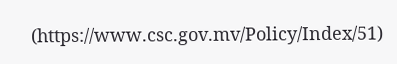(https://www.csc.gov.mv/Policy/Index/51)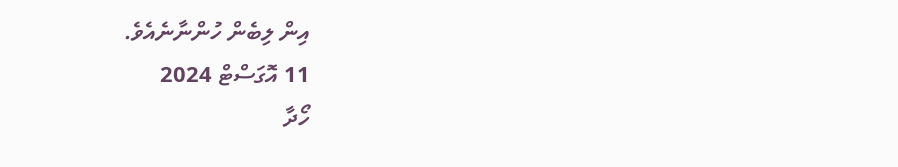އިން ލިބެން ހުންނާނެއެވެ.
11 އޮގަސްޓް 2024
ހޯދާ